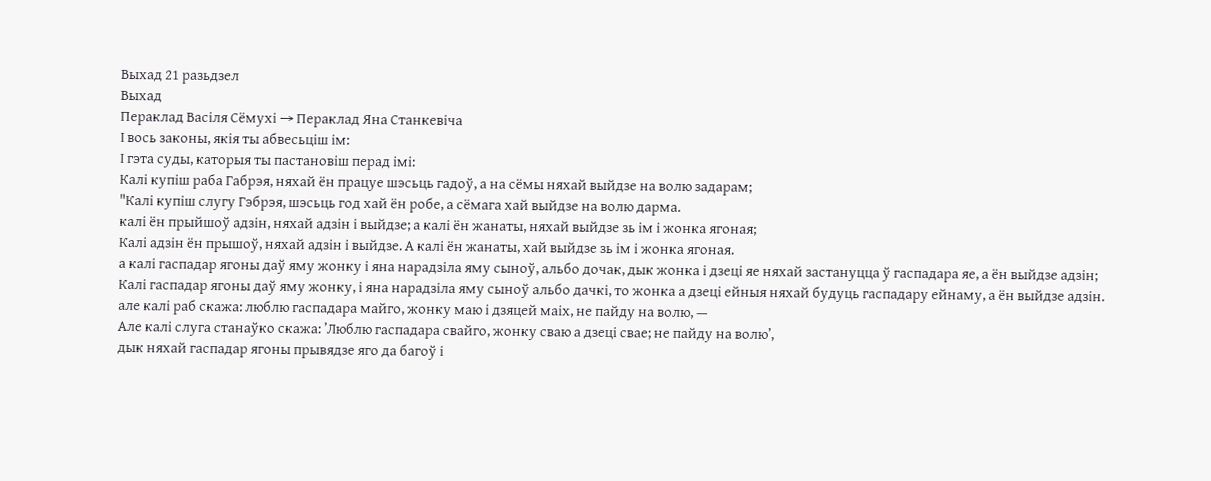Выхад 21 разьдзел
Выхад
Пераклад Васіля Сёмухі → Пераклад Яна Станкевіча
І вось законы, якія ты абвесьціш ім:
І гэта суды, каторыя ты пастановіш перад імі:
Калі купіш раба Габрэя, няхай ён працуе шэсьць гадоў, а на сёмы няхай выйдзе на волю задарам;
"Калі купіш слугу Гэбрэя, шэсьць год хай ён робе, а сёмага хай выйдзе на волю дарма.
калі ён прыйшоў адзін, няхай адзін і выйдзе; а калі ён жанаты, няхай выйдзе зь ім і жонка ягоная;
Калі адзін ён прышоў, няхай адзін і выйдзе. А калі ён жанаты, хай выйдзе зь ім і жонка ягоная.
а калі гаспадар ягоны даў яму жонку і яна нарадзіла яму сыноў, альбо дочак, дык жонка і дзеці яе няхай застануцца ў гаспадара яе, а ён выйдзе адзін;
Калі гаспадар ягоны даў яму жонку, і яна нарадзіла яму сыноў альбо дачкі, то жонка а дзеці ейныя няхай будуць гаспадару ейнаму, а ён выйдзе адзін.
але калі раб скажа: люблю гаспадара майго, жонку маю і дзяцей маіх, не пайду на волю, —
Але калі слуга станаўко скажа: ’Люблю гаспадара свайго, жонку сваю а дзеці свае; не пайду на волю’,
дык няхай гаспадар ягоны прывядзе яго да багоў і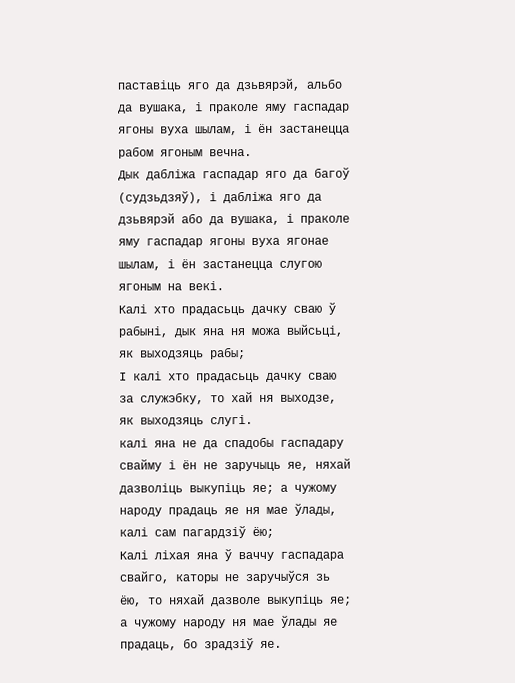паставіць яго да дзьвярэй, альбо да вушака, і праколе яму гаспадар ягоны вуха шылам, і ён застанецца рабом ягоным вечна.
Дык дабліжа гаспадар яго да багоў (судзьдзяў), і дабліжа яго да дзьвярэй або да вушака, і праколе яму гаспадар ягоны вуха ягонае шылам, і ён застанецца слугою ягоным на векі.
Калі хто прадасьць дачку сваю ў рабыні, дык яна ня можа выйсьці, як выходзяць рабы;
І калі хто прадасьць дачку сваю за служэбку, то хай ня выходзе, як выходзяць слугі.
калі яна не да спадобы гаспадару свайму і ён не заручыць яе, няхай дазволіць выкупіць яе; а чужому народу прадаць яе ня мае ўлады, калі сам пагардзіў ёю;
Калі ліхая яна ў ваччу гаспадара свайго, каторы не заручыўся зь ёю, то няхай дазволе выкупіць яе; а чужому народу ня мае ўлады яе прадаць, бо зрадзіў яе.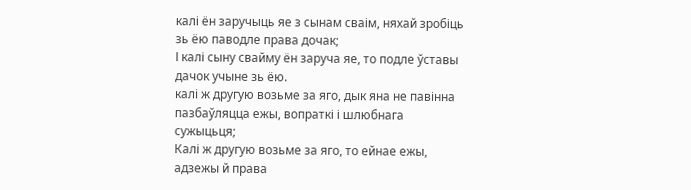калі ён заручыць яе з сынам сваім, няхай зробіць зь ёю паводле права дочак;
І калі сыну свайму ён заруча яе, то подле ўставы дачок учыне зь ёю.
калі ж другую возьме за яго, дык яна не павінна пазбаўляцца ежы, вопраткі і шлюбнага сужыцьця;
Калі ж другую возьме за яго, то ейнае ежы, адзежы й права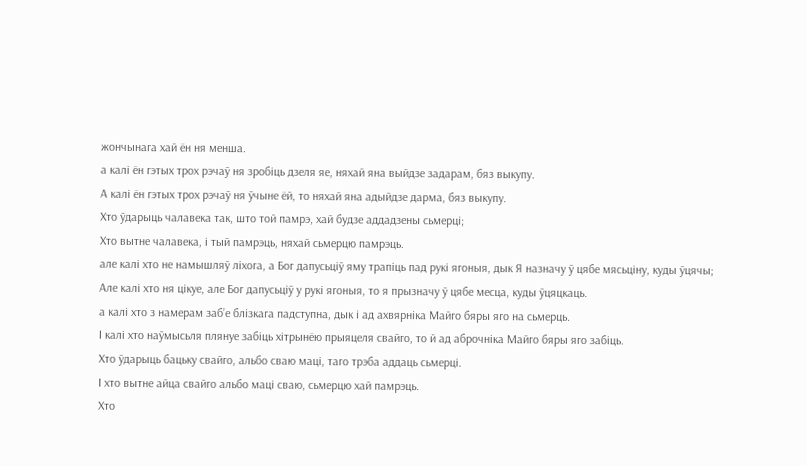жончынага хай ён ня менша.
а калі ён гэтых трох рэчаў ня зробіць дзеля яе, няхай яна выйдзе задарам, бяз выкупу.
А калі ён гэтых трох рэчаў ня ўчыне ёй, то няхай яна адыйдзе дарма, бяз выкупу.
Хто ўдарыць чалавека так, што той памрэ, хай будзе аддадзены сьмерці;
Хто вытне чалавека, і тый памрэць, няхай сьмерцю памрэць.
але калі хто не намышляў ліхога, а Бог дапусьціў яму трапіць пад рукі ягоныя, дык Я назначу ў цябе мясьціну, куды ўцячы;
Але калі хто ня цікуе, але Бог дапусьціў у рукі ягоныя, то я прызначу ў цябе месца, куды ўцяцкаць.
а калі хто з намерам заб’е блізкага падступна, дык і ад ахвярніка Майго бяры яго на сьмерць.
І калі хто наўмысьля плянуе забіць хітрынёю прыяцеля свайго, то й ад аброчніка Майго бяры яго забіць.
Хто ўдарыць бацьку свайго, альбо сваю маці, таго трэба аддаць сьмерці.
І хто вытне айца свайго альбо маці сваю, сьмерцю хай памрэць.
Хто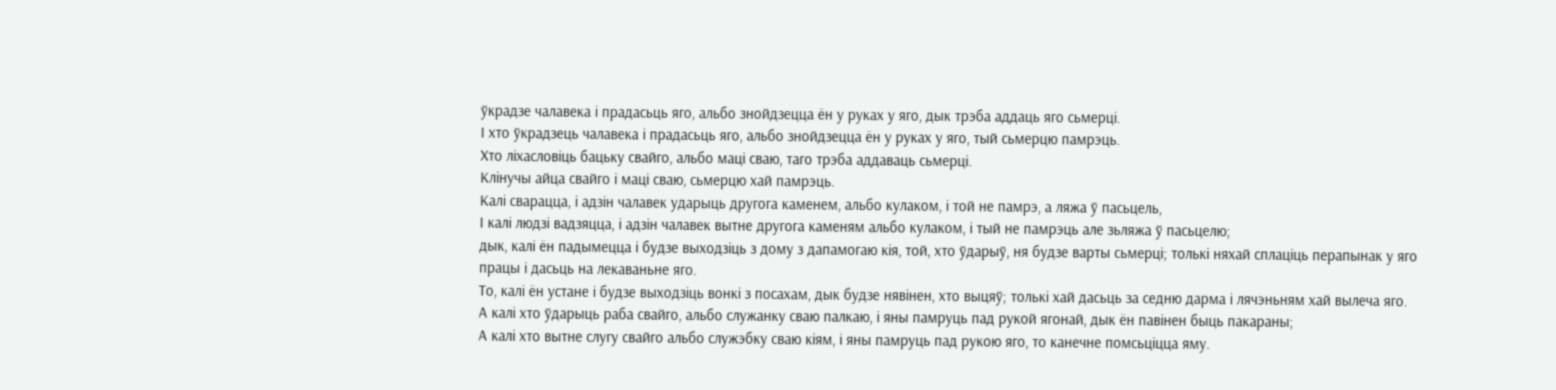ўкрадзе чалавека і прадасьць яго, альбо знойдзецца ён у руках у яго, дык трэба аддаць яго сьмерці.
І хто ўкрадзець чалавека і прадасьць яго, альбо знойдзецца ён у руках у яго, тый сьмерцю памрэць.
Хто ліхасловіць бацьку свайго, альбо маці сваю, таго трэба аддаваць сьмерці.
Клінучы айца свайго і маці сваю, сьмерцю хай памрэць.
Калі сварацца, і адзін чалавек ударыць другога каменем, альбо кулаком, і той не памрэ, а ляжа ў пасьцель,
І калі людзі вадзяцца, і адзін чалавек вытне другога каменям альбо кулаком, і тый не памрэць але зьляжа ў пасьцелю;
дык, калі ён падымецца і будзе выходзіць з дому з дапамогаю кія, той, хто ўдарыў, ня будзе варты сьмерці; толькі няхай сплаціць перапынак у яго працы і дасьць на лекаваньне яго.
То, калі ён устане і будзе выходзіць вонкі з посахам, дык будзе нявінен, хто выцяў; толькі хай дасьць за седню дарма і лячэньням хай вылеча яго.
А калі хто ўдарыць раба свайго, альбо служанку сваю палкаю, і яны памруць пад рукой ягонай, дык ён павінен быць пакараны;
А калі хто вытне слугу свайго альбо служэбку сваю кіям, і яны памруць пад рукою яго, то канечне помсьціцца яму.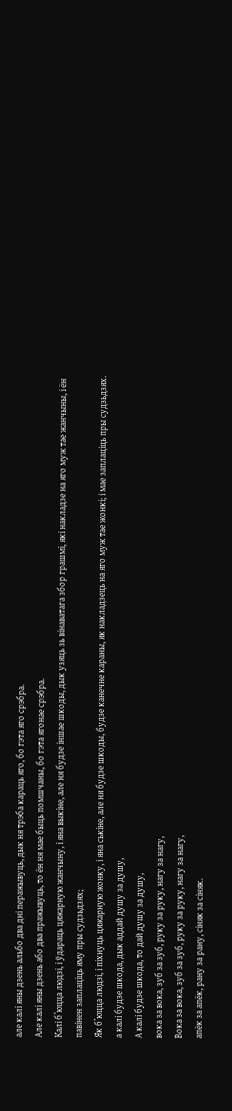але калі яны дзень альбо два дні перажывуць, дык ня трэба караць яго, бо гэта яго срэбра.
Але калі яны дзень або два пражывуць, то ён ня мае быць помшчаны, бо гэта ягонае срэбра.
Калі б’юцца людзі, і ўдараць цяжарную жанчыну, і яна выкіне, але ня будзе іншае шкоды, дык узяць зь вінаватага збор грашмі, які накладзе на яго муж тае жанчыны, і ён павінен заплаціць яму пры судзьдзях;
Як б’юцца людзі, і піхнуць цяжарную жонку, і яна ськіне, але ня будзе шкоды, будзе канечне караны, як накладзець на яго муж тае жонкі; і мае заплаціць пры судзьдзях.
а калі будзе шкода, дык аддай душу за душу,
А калі будзе шкода, то дай душу за душу,
вока за вока, зуб за зуб, руку за руку, нагу за нагу,
Вока за вока, зуб за зуб, руку за руку, нагу за нагу,
апёк за апёк, рану за рану, сіняк за сіняк.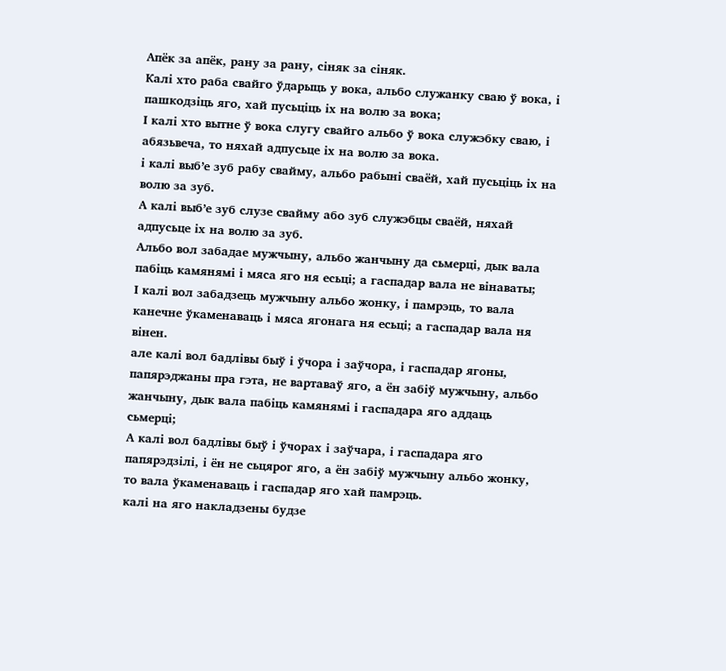Апёк за апёк, рану за рану, сіняк за сіняк.
Калі хто раба свайго ўдарыць у вока, альбо служанку сваю ў вока, і пашкодзіць яго, хай пусьціць іх на волю за вока;
І калі хто вытне ў вока слугу свайго альбо ў вока служэбку сваю, і абязьвеча, то няхай адпусьце іх на волю за вока.
і калі выб’е зуб рабу свайму, альбо рабыні сваёй, хай пусьціць іх на волю за зуб.
А калі выб’е зуб слузе свайму або зуб служэбцы сваёй, няхай адпусьце іх на волю за зуб.
Альбо вол забадае мужчыну, альбо жанчыну да сьмерці, дык вала пабіць камянямі і мяса яго ня есьці; а гаспадар вала не вінаваты;
І калі вол забадзець мужчыну альбо жонку, і памрэць, то вала канечне ўкаменаваць і мяса ягонага ня есьці; а гаспадар вала ня вінен.
але калі вол бадлівы быў і ўчора і заўчора, і гаспадар ягоны, папярэджаны пра гэта, не вартаваў яго, а ён забіў мужчыну, альбо жанчыну, дык вала пабіць камянямі і гаспадара яго аддаць сьмерці;
А калі вол бадлівы быў і ўчорах і заўчара, і гаспадара яго папярэдзілі, і ён не сьцярог яго, а ён забіў мужчыну альбо жонку, то вала ўкаменаваць і гаспадар яго хай памрэць.
калі на яго накладзены будзе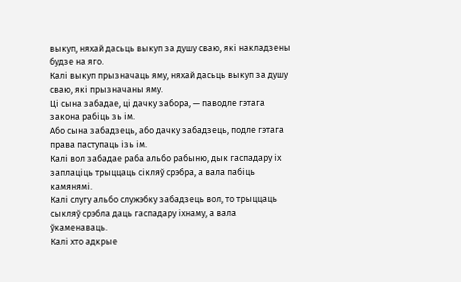выкуп, няхай дасьць выкуп за душу сваю, які накладзены будзе на яго.
Калі выкуп прызначаць яму, няхай дасьць выкуп за душу сваю, які прызначаны яму.
Ці сына забадае, ці дачку забора, — паводле гэтага закона рабіць зь ім.
Або сына забадзець, або дачку забадзець, подле гэтага права паступаць ізь ім.
Калі вол забадае раба альбо рабыню, дык гаспадару іх заплаціць трыццаць сікляў срэбра, а вала пабіць камянямі.
Калі слугу альбо служэбку забадзець вол, то трыццаць сыкляў срэбла даць гаспадару іхнаму, а вала ўкаменаваць.
Калі хто адкрые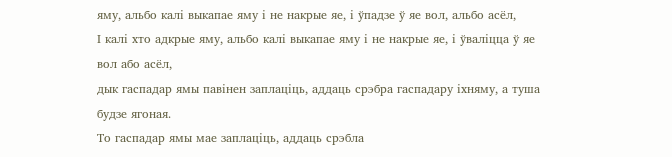яму, альбо калі выкапае яму і не накрые яе, і ўпадзе ў яе вол, альбо асёл,
І калі хто адкрые яму, альбо калі выкапае яму і не накрые яе, і ўваліцца ў яе вол або асёл,
дык гаспадар ямы павінен заплаціць, аддаць срэбра гаспадару іхняму, а туша будзе ягоная.
То гаспадар ямы мае заплаціць, аддаць срэбла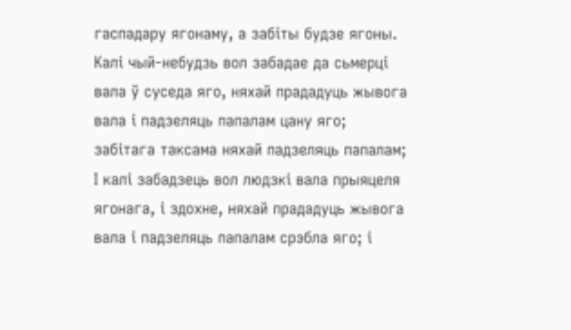гаспадару ягонаму, а забіты будзе ягоны.
Калі чый-небудзь вол забадае да сьмерці вала ў суседа яго, няхай прададуць жывога вала і падзеляць папалам цану яго; забітага таксама няхай падзеляць папалам;
І калі забадзець вол людзкі вала прыяцеля ягонага, і здохне, няхай прададуць жывога вала і падзеляць папалам срэбла яго; і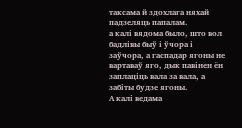таксама й здохлага няхай падзеляць папалам.
а калі вядома было, што вол бадлівы быў і ўчора і заўчора, а гаспадар ягоны не вартаваў яго, дык павінен ён заплаціць вала за вала, а забіты будзе ягоны.
А калі ведама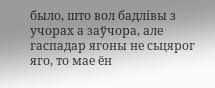было, што вол бадлівы з учорах а заўчора, але гаспадар ягоны не сьцярог яго, то мае ён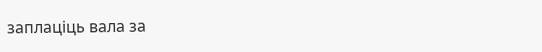заплаціць вала за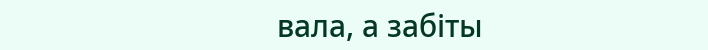вала, а забіты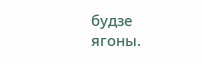будзе ягоны.